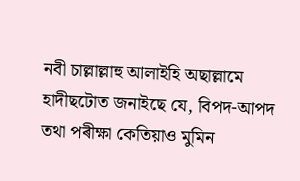নবী চাল্লাল্লাহু আলাইহি অছাল্লামে হাদীছটোত জনাইছে যে, বিপদ-আপদ তথা পৰীক্ষা কেতিয়াও মুমিন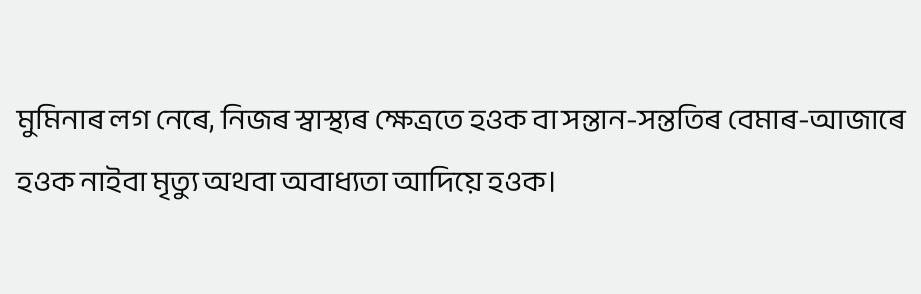মুমিনাৰ লগ নেৰে, নিজৰ স্বাস্থ্যৰ ক্ষেত্ৰতে হওক বা সন্তান-সন্ততিৰ বেমাৰ-আজাৰে হওক নাইবা মৃত্যু অথবা অবাধ্যতা আদিয়ে হওক।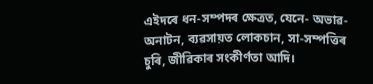এইদৰে ধন-সম্পদৰ ক্ষেত্ৰত, যেনে- অভাৱ-অনাটন, ব্যৱসায়ত লোকচান, সা-সম্পত্তিৰ চুৰি, জীৱিকাৰ সংকীৰ্ণতা আদি।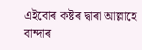এইবোৰ কষ্টৰ দ্বাৰা আল্লাহে বান্দাৰ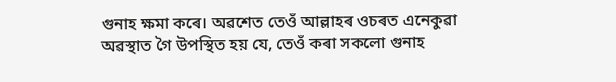গুনাহ ক্ষমা কৰে। অৱশেত তেওঁ আল্লাহৰ ওচৰত এনেকুৱা অৱস্থাত গৈ উপস্থিত হয় যে, তেওঁ কৰা সকলো গুনাহ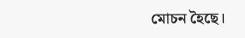মোচন হৈছে।